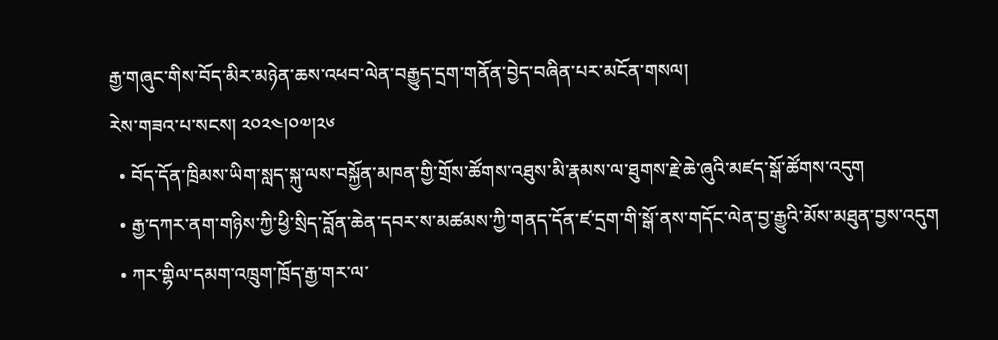རྒྱ་གཞུང་གིས་བོད་མིར་མཉེན་ཆས་འཕབ་ལེན་བརྒྱུད་དྲག་གནོན་བྱེད་བཞིན་པར་མངོན་གསལ།
རེས་གཟའ་པ་སངས། ༢༠༢༤།༠༧།༢༦
  • བོད་དོན་ཁྲིམས་ཡིག་སླད་སྐུ་ལས་བསྐྱོན་མཁན་གྱི་གྲོས་ཚོགས་འཐུས་མི་རྣམས་ལ་ཐུགས་རྗེ་ཆེ་ཞུའི་མཛད་སྒོ་ཚོགས་འདུག
  • རྒྱ་དཀར་ནག་གཉིས་ཀྱི་ཕྱི་སྲིད་བློན་ཆེན་དབར་ས་མཚམས་ཀྱི་གནད་དོན་ཛ་དྲག་གི་སྒོ་ནས་གདོང་ལེན་བྱ་རྒྱུའི་མོས་མཐུན་བྱས་འདུག
  • ཀར་གྷིལ་དམག་འཁྲུག་ཁྲོད་རྒྱ་གར་ལ་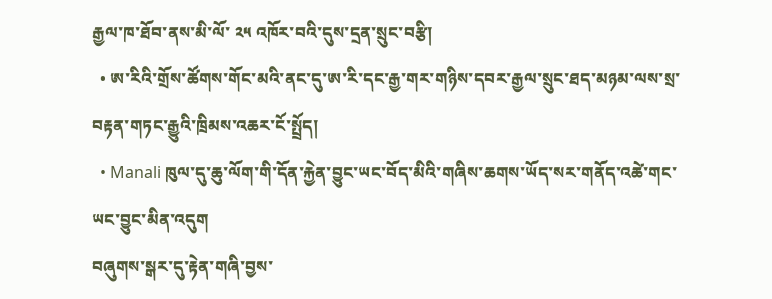རྒྱལ་ཁ་ཐོབ་ནས་མི་ལོ་ ༢༥ འཁོར་བའི་དུས་དྲན་སྲུང་བརྩི།
  • ཨ་རིའི་གྲོས་ཚོགས་གོང་མའི་ནང་དུ་ཨ་རི་དང་རྒྱ་གར་གཉིས་དབར་རྒྱལ་སྲུང་ཐད་མཉམ་ལས་སྲ་བརྟན་གཏང་རྒྱུའི་ཁྲིམས་འཆར་ངོ་སྤྲོད།
  • Manali ཁུལ་དུ་ཆུ་ལོག་གི་དོན་རྐྱེན་བྱུང་ཡང་བོད་མིའི་གཞིས་ཆགས་ཡོད་སར་གནོད་འཚེ་གང་ཡང་བྱུང་མིན་འདུག
བཞུགས་སྒར་དུ་རྟེན་གཞི་བྱས་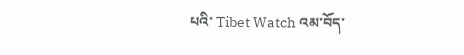པའི་ Tibet Watch འམ་བོད་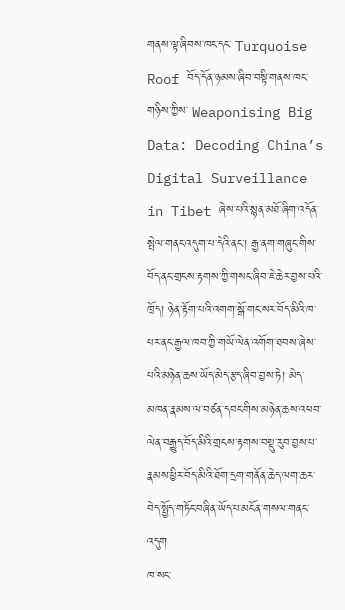གནས་ལྟ་ཞིབས་ཁང་དང་ Turquoise Roof བོད་དོན་ཉམས་ཞིབ་བསྟི་གནས་ཁང་གཉིས་ཀྱིས་ Weaponising Big Data: Decoding China’s Digital Surveillance in Tibet ཞེས་པའི་སྙན་མཐོ་ཞིག་འདོན་སྤེལ་གནང་འདུག་པ་དེའི་ནང་། རྒྱ་ནག་གཞུང་གིས་བོད་ནང་གྲངས་རྟགས་ཀྱི་གསང་ཞིབ་ཇེ་ཆེར་བྱས་པའི་ཁྲོད། ཉེན་རྟོག་པའི་འགག་སྒོ་གང་སར་བོད་མིའི་ཁ་པར་ནང་རྒྱལ་ཁབ་ཀྱི་གཡོ་ལེན་འགོག་ཐབས་ཞེས་པའི་མཉེན་ཆས་ཡོད་མེད་རྩད་ཞིབ་བྱས་ཏེ། མེད་མཁན་རྣམས་ལ་བཙན་དབང་གིས་མཉེན་ཆས་འཕབ་ལེན་བརྒྱུད་བོད་མིའི་གྲངས་རྟགས་བསྡུ་རུབ་བྱས་པ་རྣམས་ཕྱིར་བོད་མིའི་ཐོག་དྲག་གནོན་ཆེད་ལག་ཆར་བེད་སྤྱོད་གཏོང་བཞིན་ཡོད་པ་མངོན་གསལ་གནང་འདུག
ཁ་སང་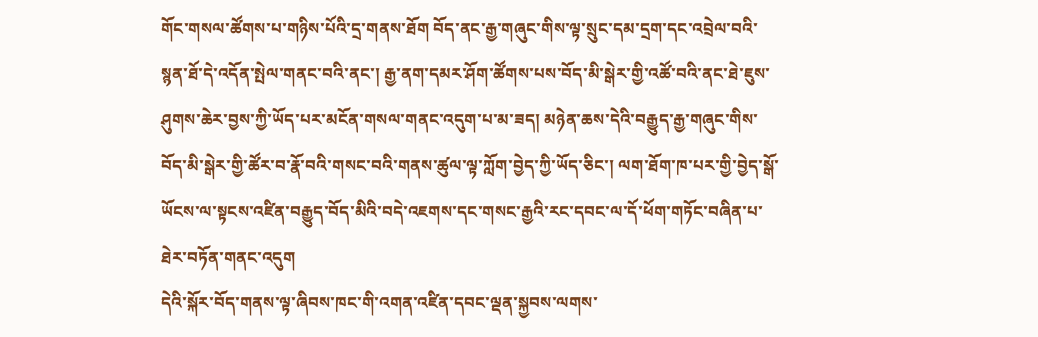གོང་གསལ་ཚོགས་པ་གཉིས་པོའི་དྲ་གནས་ཐོག བོད་ནང་རྒྱ་གཞུང་གིས་ལྟ་སྲུང་དམ་དྲག་དང་འབྲེལ་བའི་སྙན་ཐོ་དེ་འདོན་སྤེལ་གནང་བའི་ནང་། རྒྱ་ནག་དམར་ཤོག་ཚོགས་པས་བོད་མི་སྒེར་གྱི་འཚོ་བའི་ནང་ཐེ་ཇུས་ཤུགས་ཆེར་བྱས་ཀྱི་ཡོད་པར་མངོན་གསལ་གནང་འདུག་པ་མ་ཟད། མཉེན་ཆས་དེའི་བརྒྱུད་རྒྱ་གཞུང་གིས་བོད་མི་སྒེར་གྱི་ཚོར་བ་རྣོ་བའི་གསང་བའི་གནས་ཚུལ་ལྟ་ཀློག་བྱེད་ཀྱི་ཡོད་ཅིང་། ལག་ཐོག་ཁ་པར་གྱི་བྱེད་སྒོ་ཡོངས་ལ་སྟངས་འཛིན་བརྒྱུད་བོད་མིའི་བདེ་འཇགས་དང་གསང་རྒྱའི་རང་དབང་ལ་དོ་ཕོག་གཏོང་བཞིན་པ་ཐེར་བཏོན་གནང་འདུག
དེའི་སྐོར་བོད་གནས་ལྟ་ཞིབས་ཁང་གི་འགན་འཛིན་དབང་ལྡན་སྐྱབས་ལགས་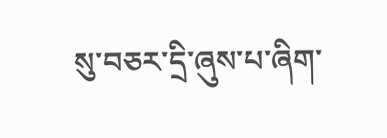སུ་བཅར་དྲི་ཞུས་པ་ཞིག་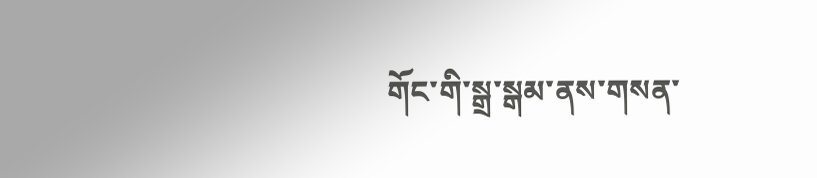གོང་གི་སྒྲ་སྒམ་ནས་གསན་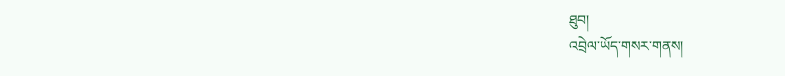ཐུབ།
འབྲེལ་ཡོད་གསར་གནས།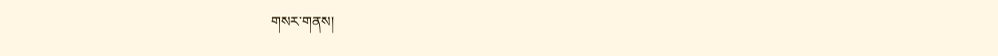གསར་གནས།